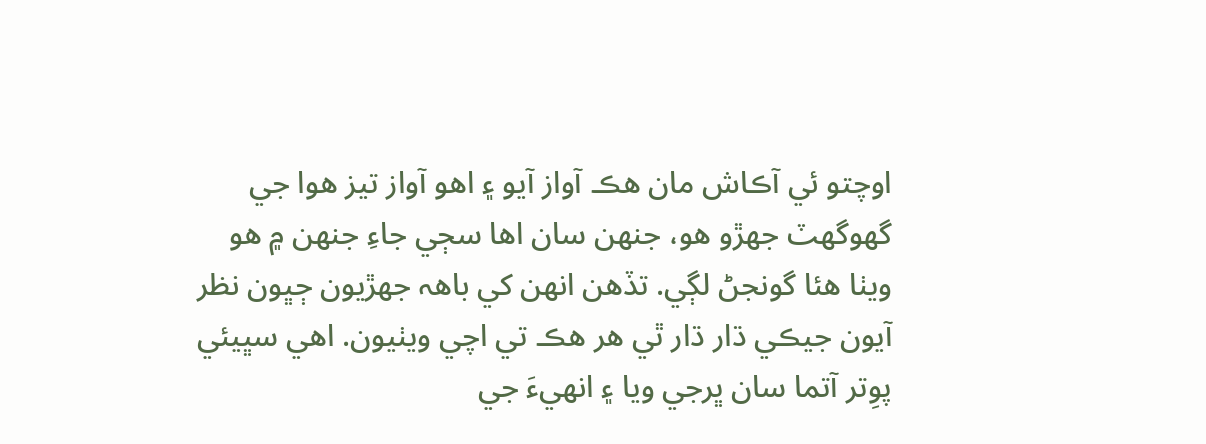اوچتو ئي آڪاش مان هڪ آواز آيو ۽ اهو آواز تيز هوا جي گھوگھٽ جهڙو هو، جنهن سان اها سڄي جاءِ جنهن ۾ هو ويٺا هئا گونجڻ لڳي. تڏهن انهن کي باهہ جهڙيون ڄڀون نظر آيون جيڪي ڌار ڌار ٿي هر هڪ تي اچي ويٺيون. اهي سڀيئي پوِتر آتما سان ڀرجي ويا ۽ انهيءَ جي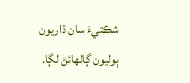شڪتيءَ سان ڌاريون ٻوليون ڳالهائڻ لڳا.